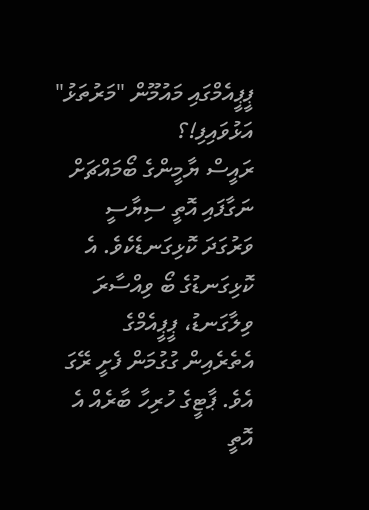ޕީޕީއެމްގައި މައުމޫން "މަރުތަޅު" އަޅުވައިފި!؟
ރައީސް ޔާމީންގެ ބޯމައްޗަށް ނަގާފައި އޮތީ ސިޔާސީ ވަރުގަދަ ކޮޅިގަނޑެކެވެ. އެ ކޮޅިގަނޑުގެ ބޯ ވިއްސާރަ ވިލާގަނޑު، ޕީޕީއެމްގެ އެތެރެއިން ގުގުމަން ފެށީ ރޭގަ އެވެ. ޕާޓީގެ ހުރިހާ ބާރެއް އެ އޮތީ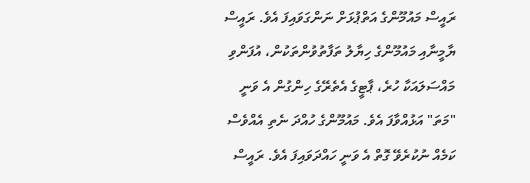ރައީސް މައުމޫންގެ އަތްޕުޅަށް ނަންގަވައިފަ އެވެ. ރައީސް ޔާމީނާއި މައުމޫންގެ ހިޔާލު ތަފާތުވުންތަކުން، އުފަންވި މައްސަލައަކާ ހުރެ، ޕާޓީގެ އެތެރޭގެ ހިންގުން އެ ވަނީ "މަތަ" އަޅުއްވާފަ އެވެ. މައުމޫންގެ ހުއްދަ ނެތި އެއްވެސް ކަމެއް ނުކުރެވޭ ގޮތް އެ ވަނީ ހައްދަވައިފަ އެވެ. ރައީސް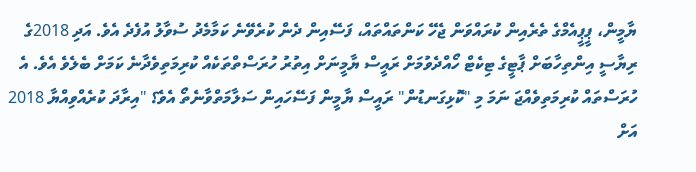ޔާމީން، ޕީޕީއެމްގެ ތެރެއިން ކުރައްވަން ޖެހޭ ކަންތައްތައް، ފަސޭއިން ދެން ކުރެވޭނެ ކަމާމެދު ސުވާލު އުފެދެ އެވެ. އަދި 2018ގެ ރިޔާސީ އިންތިހާބަށް ޕާޓީގެ ޓިކެޓް ހޯއްދެވުމަށް ރައީސް ޔާމީނަށް އިތުރު ހުރަސްތްތަކެއް ކުރިމަތިވެދާނެ ކަމަށް ބެލެވެ އެވެ. އެ ހުރަސްތައް ކުރިމަތިވެއްޖަ ނަމަ މި "ކޮޅިގަނޑުން" ރައީސް ޔާމީން ފަސޭހައިން ސަލާމަތްވާނެތޯ އެވެ؟ "އިރާދަ ކުރެއްވިއްޔާ 2018 އަށް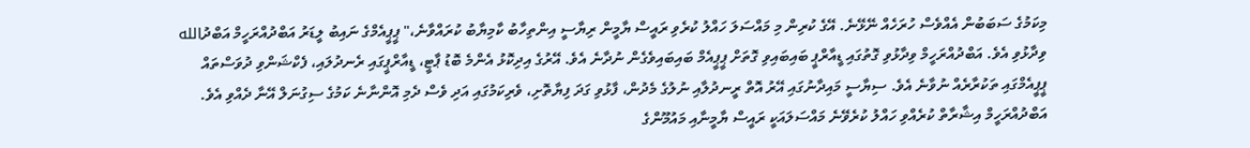މިކަމުގެ ސަބަބުން އެއްވެސް ހުރަހެއް ނޭޅޭނެ. އޭގެ ކުރިން މި މައްސަލަ ހައްލު ކުރެވި ރައީސް ޔާމީން ރިޔާސީ އިންތިހާބު ކާމިޔާބު ކުރައްވާނެ،" ޕީޕީއެމްގެ ނައިބު ލީޑަރު އަބްދުއްރަހީމް އަބްދުالله ވިދާޅުވި އެވެ. އަބްދުއްރަހީމް ވިދާޅުވި ގޮތުގައި ޑީއާރްޕީ ބައިބައިވި ގޮތަށް ޕީޕީއެމް ބައިބައިވެގެން ނުދާނެ އެވެ. އޭރުގެ އިދިކޮޅު އެންމެ ބޮޑު ޕާޓީ، ޑީއާރްޕީގައި ރެނދުލައި، ފެކްޝަންވި ދުވަސްތައް ޕީޕީއެމްގައި ތަކުރާރެއް ނުވާނެ އެވެ. ސިޔާސީ މައިދާނުގައި އޭރު އޮތް ރީނދުލާއި ނުލުގެ މެދުން، ފާޅުވި ގަދަ ފިޔާތޮށި، ވެރިކަމުގައި އަދި ވެސް ދެމި އޮންނާނެ ކަމުގެ ސިގުނަލް އޭނާ ދެއްވި އެވެ. އަބްދުއްރަހީމް އިޝާރާތް ކުރެއްވި ހައްލު ކުރެވޭނެ މައްސަލައަކީ ރައީސް ޔާމީނާއި މައުމޫންގެ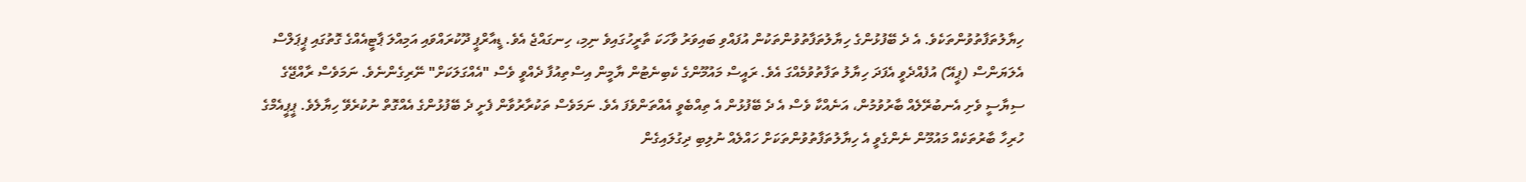ހިޔާލުތަފާތުވުންތަކެވެ. އެ ދެ ބޭފުޅުންގެ ހިޔާލުތަފާތުވުންތަކުން އުފައްވި ބައިވަރު ވާހަކަ ތާރީހުގައިވެ ނިމި، ހިނގައްޖެ އެވެ. ޑީއާރްޕީ ދޫކުރައްވައި އަމިއްލަ ޕާޓީއެއްގެ ގޮތުގައި ޕީޕަލްސް އެލަޔަންސް (ޕީއޭ) އުފެއްދެވީ އެފަދަ ހިޔާލު ތަފާތުވުމެއްގަ އެވެ. ރައީސް މައުމޫންގެ ކެބިނެޓުން ޔާމީން އިސްތިއުފާ ދެއްވީ ވެސް "އެއްގަލަކަށް" ނޭރިގެންނެވެ. ނަމަވެސް ރާއްޖޭގެ ސިޔާސީ ވެށި އެނބުރޭލެއް ބާރުވުމުން، އަނެއްކާ ވެސް އެ ދެ ބޭފުޅުން އެ ތިއްބެވީ އެއްތަންވެފަ އެވެ. ނަމަވެސް ތަކުރާރުވާން ފެށީ ދެ ބޭފުޅުންގެ އެއްގޮތް ނުކުރެވޭ ހިޔާލެވެ. ޕީޕީއެމްގެ ހުރިހާ ބާރުތަކެއް މައުމޫން ނެންގެވީ އެ ހިޔާލުތަފާތުވުންތަކަށް ހައްލެއް ނުލިބި ދިގުލައިގެން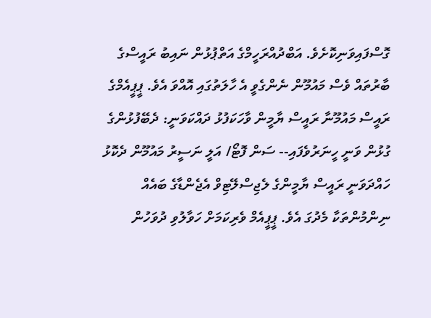ގޮސްފައިވަނިކޮށެވެ. އަބްދުއްރަހީމްގެ އަތްޕުޅުން ނައިބު ރައީސްގެ ބާރުތައް ވެސް މައުމޫން ނެންގެވީ އެ ހާލަތުގައި އޮއްވަ އެވެ. ޕީޕީއެމްގެ ރައީސް މައުމޫނާ ރައީސް ޔާމީން ވާހަކަފުޅު ދައްކަވަނީ: ދެބޭފުޅުންގެ ގުޅުން ވަނީ ހީނަރުވެފައި-- ސަން ފޮޓޯ/ އަލީ ނަސީރު މައުމޫން ދެކޮޅު ހައްދަވަނީ ރައީސް ޔާމީންގެ ލެޖިސްލޭޓިވް އެޖެންޑާގެ ބައެއް ނިންމުންތަކާ މެދުގަ އެވެ. ޕީޕީއެމް ވެރިކަމަށް ހަވާލުވި ދުވަހުން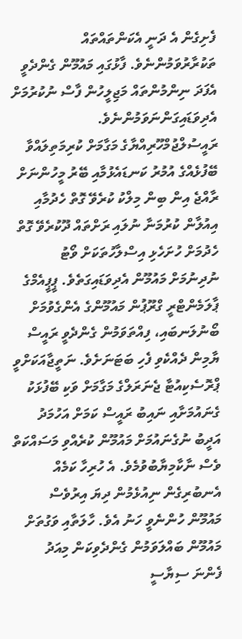ފެށިގެން އެ ދަނީ އެކަންތައްތައް ތަކުރާރުވަމުންނެވެ. ފާޅުގައި މައުމޫން ގެންދެވީ އެފަދަ ނިންމުންތައް މަޖިލީހުން ފާސް ނުކުރުމަށް އެދިވަޑައިގަންނަވަމުންނެވެ. ރައީސުލްޖުމްހޫރިއްޔާގެ މަގާމަށް ކުރިމަތިލައްވާ ބޭފުޅެއްގެ އުމުރު ކަނޑައެޅުމާއި ބޭރު މީހުންނަށް ރާއްޖެ އިން ބިން މިލްކު ކުރެވޭ ގޮތް ހެދުމާއި އިއުލާން ކުރުމަނާ ނުލައި ރަށްތައް ދޫކުރެވޭ ގޮތް ހެދުމަށް ހުށަހެޅި އިސްލާހުތަކަށް ވޯޓު ނުދިނުމަށް މައުމޫން އެދިވަޑައިގަތެވެ. ޕީޕީއެމްގެ ޕާލަމެންޓްރީ ގްރޫޕުން މައުމޫންގެ އެންގެވުމަށް ބޯނުލަނބައި، ފިއްތަވަމުން ގެންދެވީ ރައީސް ޔާމިން ދެއްކެވި ފެހި ބަޓަނަށެވެ. ނަތީޖާއަކަށްވީ ޕްރޮސެކިއުޓާ ޖެނަރަލްގެ މަގާމަށް ވަކި ބޭފުޅަކު ގެނައުމަށާއި ނައިބު ރައީސް ކަމަށް އަހުމަދު އަދީބު ނުގެނައުމަށް މައުމޫން ކުރެއްވި މަސައްކަތް ވެސް ނާކާމިޔާބުވުމެވެ. އެ ހުރިހާ ކަމެއް އެނބުރިގެން ނިއުޅެމުން ދިޔަ އިރުވެސް މައުމޫން ހުންނެވީ ހަނު އެވެ. ހާލަތާއި ވަގުތަށް މައުމޫން ބައްލަވަމުން ގެންދެވިކަން މިއަދު ފެންނަ ސިޔާސީ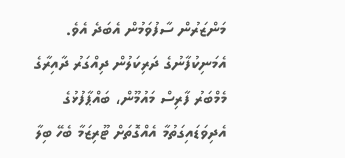މަންޒަރުން ސާފުވަމުން އެބަދެ އެވެ. އެމަނިކުފާނުގެ ދަރިކަލުން ދިއްގަރު ދާއިރާގެ މެމްބަރު ފާރިސް މައުމޫން، ބައްޕާފުޅުގެ އެދިވަޑައިގަތުމާ އެއްގޮތަށް ޓޫރިޒަމާ ބެހޭ ބިލާ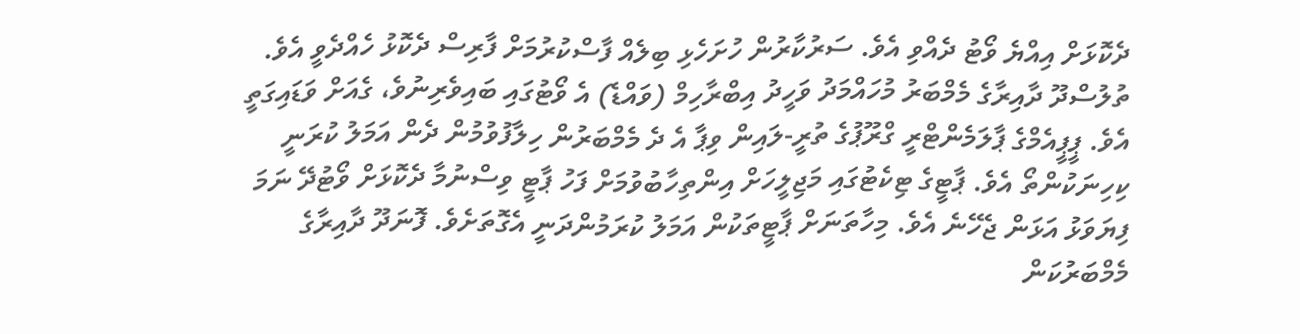ދެކޮޅަށް އިއްޔެ ވޯޓު ދެއްވި އެވެ. ސަރުކާރުން ހުށަހެޅި ބިލެއް ފާސްކުރުމަށް ފާރިސް ދެކޮޅު ހެއްދެވީ އެވެ. ތުލުސްދޫ ދާއިރާގެ މެމްބަރު މުހައްމަދު ވަހީދު އިބްރާހިމް (ވައްޑެ) އެ ވޯޓުގައި ބައިވެރިނުވެ، ގެއަށް ވަޑައިގަތީ އެވެ. ޕީޕީއެމްގެ ޕާލަމެންޓްރީ ގްރޫޕުގެ ތުރީ-ލައިން ވިޕާ އެ ދެ މެމްބަރުން ހިލާފުވުމުން ދެން އަމަލު ކުރަނީ ކިހިނަކުންތޯ އެވެ. ޕާޓީގެ ޓިކެޓުގައި މަޖިލީހަށް އިންތިހާބުވުމަށް ފަހު ޕާޓީ ވިސްނުމާ ދެކޮޅަށް ވޯޓުދޭ ނަމަ ފިޔަވަޅު އަޅަން ޖެހޭނެ އެވެ. މިހާތަނަށް ޕާޓީތަކުން އަމަލު ކުރަމުންދަނީ އެގޮތަށެވެ. ފޮނަދޫ ދާއިރާގެ މެމްބަރުކަން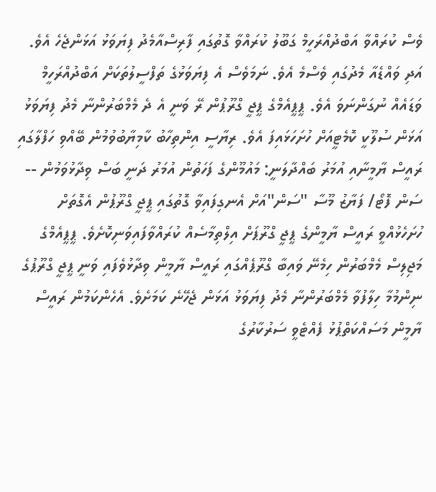ވެސް ކުރައްވާ އަބްދުއްރަހީމް ގަބޫލު ކުރައްވާ ގޮތުގައި ފާރިސްއާމެދު ފިޔަވަޅު އަޅަންޖެހެ އެވެ. އަދި ވައްޑެއާ މެދުގައި ވެސްމެ އެވެ. ނަމަވެސް އެ ފިޔަވަޅުގެ ތަފްސީލުތަކަށް އަބްދުއްރަހީމް ވަޑައެއް ނުގަންނަވަ އެވެ. ޕީޕީއެމްގެ ޕީޖީ ގްރޫޕުން ރޭ ވަނީ އެ ދެ މެމްބަރުންނާ މެދު ފިޔަވަޅު އަޅަން ސުލޫކީ ކޮމެޓީއަށް ހުށަހަޅައިފަ އެވެ. ރިޔާސީ އިންތިހާބު ކާމިޔާބުވުމުން ބޭއްވި ހަފްލާގައި ރައީސް ޔާމީނާއި އުމަރު ބައްދާލަނީ: މައުމޫންގެ ފަހަތުން އުމަރު ދަނީ ބަސް ވިދާޅުވަމުން -- ސަން ފޮޓޯ/ ފަޔާޒު މޫސާ "ސަން"އަށް އެނގިފައިވާ ގޮތުގައި ޕީޖީ ގްރޫޕުން އެގޮތަށް ހުށަހެޅުއްވީ ރައީސް ޔާމީންގެ ޕީޖީ ގްރޫޕަށް އިލްތިމާސެއް ކުރައްވާފައިވަނިކޮށެވެ. ޕީޕީއެމްގެ މަޖިލިސް މެމްބަރުން ހިމެނޭ ވައިބާ ގްރޫޕެއްގައި ރައީސް ޔާމީން ވިދާޅުވެފައި ވަނީ ޕީޖީ ގްރޫޕުގެ ނިންމުމާ ހިލާފުވާ މެމްބަރުންނާ މެދު ފިޔަވަޅު އަޅަން ޖެހޭނެ ކަމަށެވެ. އެހެންކަމުން ރައީސް ޔާމީން މަސައްކަތްޕުޅު ފެއްޓެވީ ސަރުކާރުގެ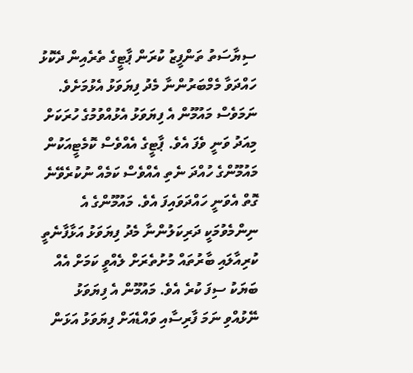ސިޔާސަތު ތަންފީޒު ކުރަން ޕާޓީގެ ތެރެއިން ދެކޮޅު ހައްދަވާ މެމްބަރުންނާ މެދު ފިޔަވަޅު އެޅުމަށެވެ. ނަމަވެސް މައުމޫން އެ ފިޔަވަޅު އެޅުއްވުމުގެ ހުރަކަށް މިއަދު ވަނީ ވެފަ އެވެ. ޕާޓީގެ އެއްވެސް ކޮމެޓީއަކުން މައުމޫންގެ ހުއްދަ ނެތި އެއްވެސް ކަމެއް ނުކުރެވޭނެ ގޮތް އެވަނީ ހައްދަވައިފަ އެވެ. މައުމޫންގެ އެ ނިންމެވުމަކީ ދަރިކަލުންނާ މެދު ފިޔަވަޅު އަޅާފާނެތީ ކުރިއާލައި ބާރުތައް މުށުތެރަށް ލެއްވީ ކަމަށް އެއް ބަޔަކު ސިފަ ކުރެ އެވެ. މައުމޫން އެ ފިޔަވަޅު ނޭޅުއްވި ނަމަ ފާރިސާއި ވައްޑެއަށް ފިޔަވަޅު އަޅަން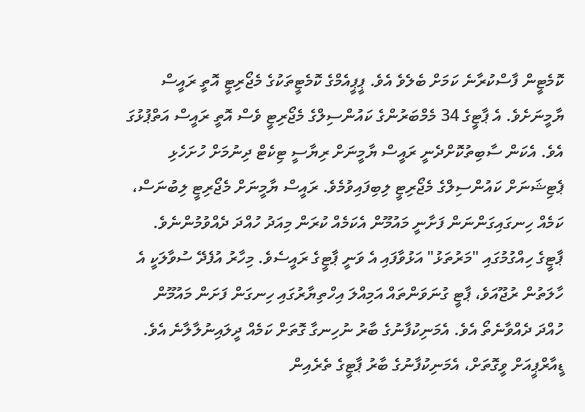ކޮމެޓީން ފާސްކުރާނެ ކަމަށް ބެލެވެ އެވެ. ޕީޕީއެމްގެ ކޮމެޓީތަކުގެ މެޖޯރިޓީ އޮތީ ރައީސް ޔާމީނަށެވެ. އެ ޕާޓީގެ 34 މެމްބަރުންގެ ކައުންސިލްގެ މެޖޯރިޓީ ވެސް އޮތީ ރައީސް އަތްޕުޅުގަ އެވެ. އެކަން ސާބިތުކޮށްދެނީ ރައީސް ޔާމީނަށް ރިޔާސީ ޓިކެޓް ދިނުމަށް ހުށަހެޅި ޕެޓިޝަނަށް ކައުންސިލްގެ މެޖޯރިޓީ ލިބިފައިވުމެވެ. ރައީސް ޔާމީނަށް މެޖޯރިޓީ ލިބުނަސް، ކަމެއް ހިނގައިގަންނަން ފަށާނީ މައުމޫން އެކަމެއް ކުރަން މިއަދު ހުއްދަ ދެއްވުމުންނެވެ. ޕާޓީގެ ހިއްގުމުގައި "މަރުތަޅު" އަޅުވާފައި އެ ވަނީ ޕާޓީގެ ރައީސެވެ. މިހާރު އުފެދޭ ސުވާލަކީ އެ ހާލަތުން ރުޖޫއަވެ، ޕާޓީ ގުނަވަންތައް އަމިއްލަ އިހްތިޔާރުގައި ހިނގަން ފަށަން މައުމޫން ހުއްދަ ދެއްވާނެތޯ އެވެ. އެމަނިކުފާނުގެ ބާރު ނުހިނގާ ގޮތަށް ކަމެއް ދީލައިނުލާލާނެ އެވެ. ޑީއާރްޕީއަށް ވީގޮތަށް، އެމަނިކުފާނުގެ ބާރު ޕާޓީގެ ތެރެއިން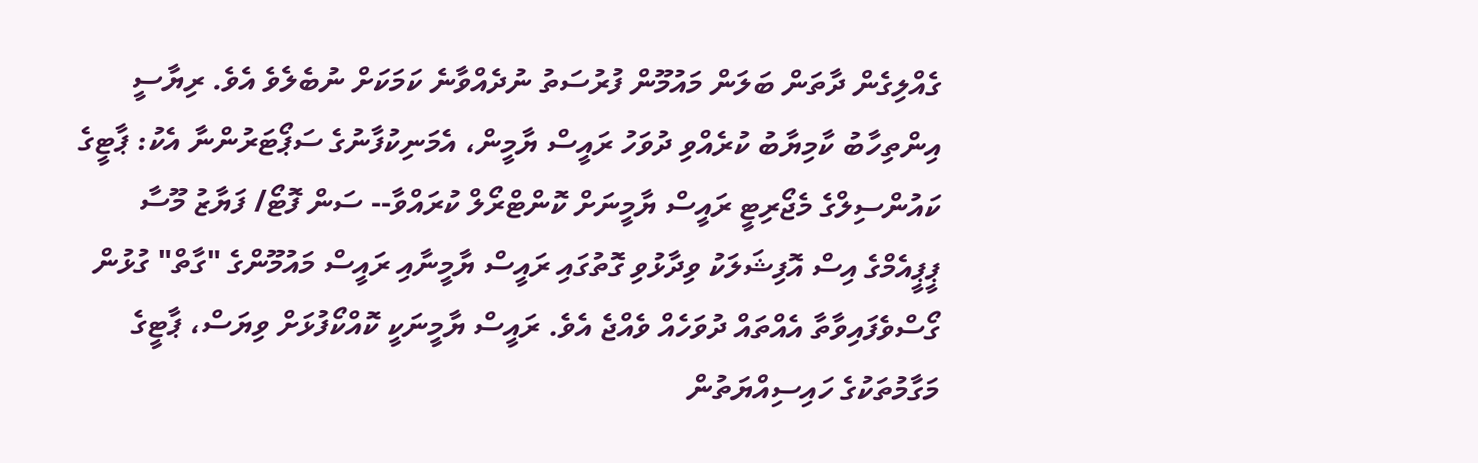ގެއްލިގެން ދާތަން ބަލަން މައުމޫން ފުރުސަތު ނުދެއްވާނެ ކަމަކަށް ނުބެލެވެ އެވެ. ރިޔާސީ އިންތިހާބު ކާމިޔާބު ކުރެއްވި ދުވަހު ރައީސް ޔާމީން، އެމަނިކުފާނުގެ ސަޕޯޓަރުންނާ އެކު: ޕާޓީގެ ކައުންސިލްގެ މެޖޯރިޓީ ރައީސް ޔާމީނަށް ކޮންޓްރޯލް ކުރައްވާ-- ސަން ފޮޓޯ/ ފަޔާޒު މޫސާ ޕީޕީއެމްގެ އިސް އޮފިޝަލަކު ވިދާޅުވި ގޮތުގައި ރައީސް ޔާމީނާއި ރައީސް މައުމޫންގެ "ގާތް" ގުޅުން ގޯސްވެފައިވާތާ އެއްތައް ދުވަހެއް ވެއްޖެ އެވެ. ރައީސް ޔާމީނަކީ ކޮއްކޯފުޅަށް ވިޔަސް، ޕާޓީގެ މަގާމުތަކުގެ ހައިސިއްޔަތުން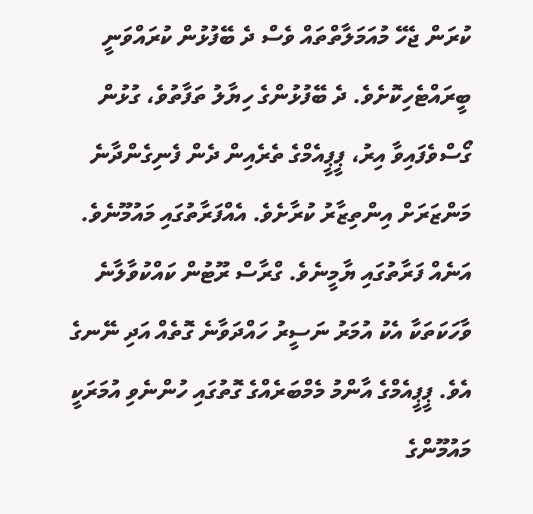ކުރަން ޖެހޭ މުއަމަލާތްތައް ވެސް ދެ ބޭފުޅުން ކުރައްވަނީ ބީރައްޓެހިކޮށެވެ. ދެ ބޭފުޅުންގެ ހިޔާލު ތަފާތުވެ، ގުޅުން ގޯސްވެފައިވާ އިރު، ޕީޕީއެމްގެ ތެރެއިން ދެން ފެނިގެންދާނެ މަންޒަރަށް އިންތިޒާރު ކުރާށެވެ. އެއްފަރާތުގައި މައުމޫނެވެ. އަނެއް ފަރާތުގައި ޔާމީނެވެ. ގްރާސް ރޫޓުން ކައްކުވާލާނެ ވާހަކަތަކާ އެކު އުމަރު ނަސީރު ހައްދަވާނެ ގޮތެއް އަދި ނޭނގެ އެވެ. ޕީޕީއެމްގެ އާންމު މެމްބަރެއްގެ ގޮތުގައި ހުންނެވި އުމަރަކީ މައުމޫންގެ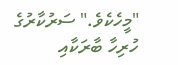"މީހެކެވެ." ސަރުކާރުގެ ހުރިހާ ބާރަކާއި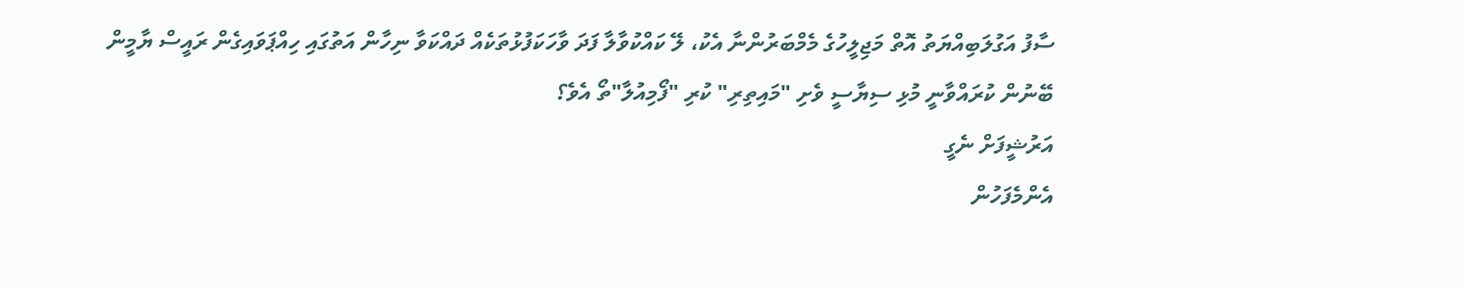ސާފު އަގުލަބިއްޔަތު އޮތް މަޖިލީހުގެ މެމްބަރުންނާ އެކު، ލޭ ކައްކުވާލާ ފަދަ ވާހަކަފުޅުތަކެއް ދައްކަވާ ނިހާން އަތުގައި ހިއްޕަވައިގެން ރައީސް ޔާމީން ބޭނުން ކުރައްވާނީ މުޅި ސިޔާސީ ވެށި "މައިތިރި" ކުރި "ފޯމިއުލާ"ތޯ އެވެ؟
އަރުޝީފަށް ނެގީ
އެންމެފަހުން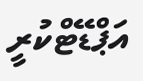އަޕްޑޭޓްކުރީ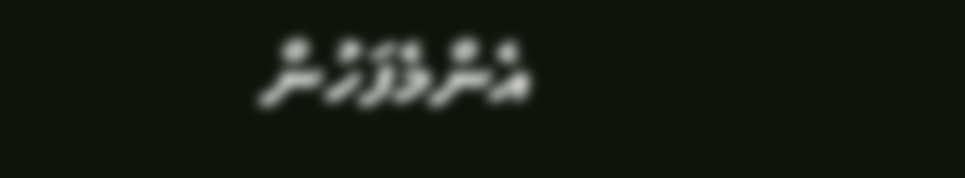އެންމެފަހުން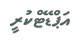އަޕްޑޭޓްކުރީ